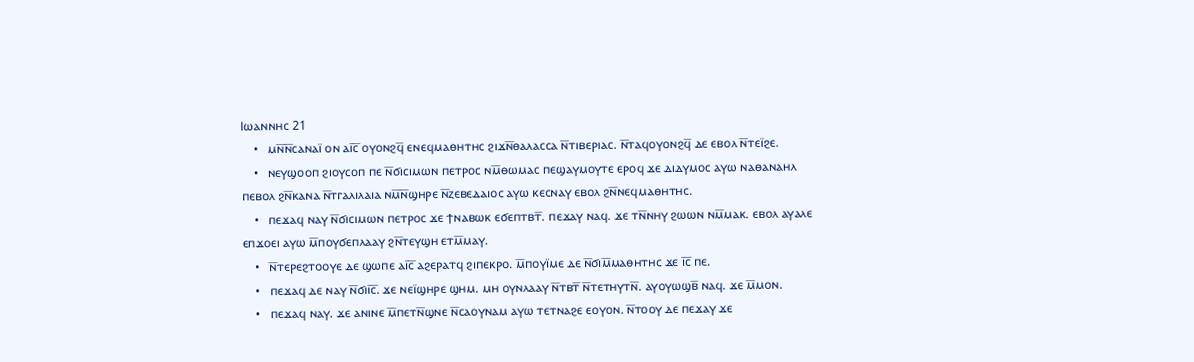Ⲓⲱⲁⲛⲛⲏⲥ 21
    •   ⲙⲛ̅ⲛ̅ⲥⲁⲛⲁⲓ̈ ⲟⲛ ⲁⲓ̅ⲥ̅ ⲟⲩⲟⲛϩϥ̅ ⲉⲛⲉϥⲙⲁⲑⲏⲧⲏⲥ ϩⲓϫⲛ̅ⲑⲁⲗⲁⲥⲥⲁ ⲛ̅ⲧⲓⲃⲉⲣⲓⲁⲥ. ⲛ̅ⲧⲁϥⲟⲩⲟⲛϩϥ̅ ⲇⲉ ⲉⲃⲟⲗ ⲛ̅ⲧⲉⲓ̈ϩⲉ.
    •   ⲛⲉⲩϣⲟⲟⲡ ϩⲓⲟⲩⲥⲟⲡ ⲡⲉ ⲛ̅ϭⲓⲥⲓⲙⲱⲛ ⲡⲉⲧⲣⲟⲥ ⲛⲙ̅ⲑⲱⲙⲁⲥ ⲡⲉϣⲁⲩⲙⲟⲩⲧⲉ ⲉⲣⲟϥ ϫⲉ ⲇⲓⲇⲩⲙⲟⲥ ⲁⲩⲱ ⲛⲁⲑⲁⲛⲁⲏⲗ ⲡⲉⲃⲟⲗ ϩⲛ̅ⲕⲁⲛⲁ ⲛ̅ⲧⲅⲁⲗⲓⲗⲁⲓⲁ ⲛⲙ̅ⲛ̅ϣⲏⲣⲉ ⲛ̅ⲍⲉⲃⲉⲇⲁⲓⲟⲥ ⲁⲩⲱ ⲕⲉⲥⲛⲁⲩ ⲉⲃⲟⲗ ϩⲛ̅ⲛⲉϥⲙⲁⲑⲏⲧⲏⲥ.
    •   ⲡⲉϫⲁϥ ⲛⲁⲩ ⲛ̅ϭⲓⲥⲓⲙⲱⲛ ⲡⲉⲧⲣⲟⲥ ϫⲉ ϯⲛⲁⲃⲱⲕ ⲉϭⲉⲡⲧⲃⲧ̅. ⲡⲉϫⲁⲩ ⲛⲁϥ. ϫⲉ ⲧⲛ̅ⲛⲏⲩ ϩⲱⲱⲛ ⲛⲙ̅ⲙⲁⲕ. ⲉⲃⲟⲗ ⲁⲩⲁⲗⲉ ⲉⲡϫⲟⲉⲓ ⲁⲩⲱ ⲙ̅ⲡⲟⲩϭⲉⲡⲗⲁⲁⲩ ϩⲛ̅ⲧⲉⲩϣⲏ ⲉⲧⲙ̅ⲙⲁⲩ.
    •   ⲛ̅ⲧⲉⲣⲉϩⲧⲟⲟⲩⲉ ⲇⲉ ϣⲱⲡⲉ ⲁⲓ̅ⲥ̅ ⲁϩⲉⲣⲁⲧϥ ϩⲓⲡⲉⲕⲣⲟ. ⲙ̅ⲡⲟⲩⲓ̈ⲙⲉ ⲇⲉ ⲛ̅ϭⲓⲙ̅ⲙⲁⲑⲏⲧⲏⲥ ϫⲉ ⲓ̅ⲥ̅ ⲡⲉ.
    •   ⲡⲉϫⲁϥ ⲇⲉ ⲛⲁⲩ ⲛ̅ϭⲓⲓ̅ⲥ̅. ϫⲉ ⲛⲉⲓ̈ϣⲏⲣⲉ ϣⲏⲙ. ⲙⲏ ⲟⲩⲛⲗⲁⲁⲩ ⲛ̅ⲧⲃⲧ̅ ⲛ̅ⲧⲉⲧⲏⲩⲧⲛ̅. ⲁⲩⲟⲩⲱϣⲃ̅ ⲛⲁϥ. ϫⲉ ⲙ̅ⲙⲟⲛ.
    •   ⲡⲉϫⲁϥ ⲛⲁⲩ. ϫⲉ ⲁⲛⲓⲛⲉ ⲙ̅ⲡⲉⲧⲛ̅ϣⲛⲉ ⲛ̅ⲥⲁⲟⲩⲛⲁⲙ ⲁⲩⲱ ⲧⲉⲧⲛⲁϩⲉ ⲉⲟⲩⲟⲛ. ⲛ̅ⲧⲟⲟⲩ ⲇⲉ ⲡⲉϫⲁⲩ ϫⲉ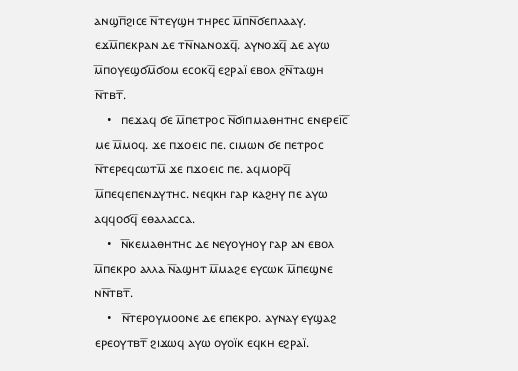ⲁⲛϣⲡ̅ϩⲓⲥⲉ ⲛ̅ⲧⲉⲩϣⲏ ⲧⲏⲣⲉⲥ ⲙ̅ⲡⲛ̅ϭⲉⲡⲗⲁⲁⲩ. ⲉϫⲙ̅ⲡⲉⲕⲣⲁⲛ ⲇⲉ ⲧⲛ̅ⲛⲁⲛⲟϫϥ̅. ⲁⲩⲛⲟϫϥ̅ ⲇⲉ ⲁⲩⲱ ⲙ̅ⲡⲟⲩⲉϣϭⲙ̅ϭⲟⲙ ⲉⲥⲟⲕϥ̅ ⲉϩⲣⲁⲓ̈ ⲉⲃⲟⲗ ϩⲛ̅ⲧⲁϣⲏ ⲛ̅ⲧⲃⲧ̅.
    •   ⲡⲉϫⲁϥ ϭⲉ ⲙ̅ⲡⲉⲧⲣⲟⲥ ⲛ̅ϭⲓⲡⲙⲁⲑⲏⲧⲏⲥ ⲉⲛⲉⲣⲉⲓ̅ⲥ̅ ⲙⲉ ⲙ̅ⲙⲟϥ. ϫⲉ ⲡϫⲟⲉⲓⲥ ⲡⲉ. ⲥⲓⲙⲱⲛ ϭⲉ ⲡⲉⲧⲣⲟⲥ ⲛ̅ⲧⲉⲣⲉϥⲥⲱⲧⲙ̅ ϫⲉ ⲡϫⲟⲉⲓⲥ ⲡⲉ. ⲁϥⲙⲟⲣϥ̅ ⲙ̅ⲡⲉϥⲉⲡⲉⲛⲇⲩⲧⲏⲥ. ⲛⲉϥⲕⲏ ⲅⲁⲣ ⲕⲁϩⲏⲩ ⲡⲉ ⲁⲩⲱ ⲁϥϥⲟϭϥ̅ ⲉⲑⲁⲗⲁⲥⲥⲁ.
    •   ⲛ̅ⲕⲉⲙⲁⲑⲏⲧⲏⲥ ⲇⲉ ⲛⲉⲩⲟⲩⲏⲟⲩ ⲅⲁⲣ ⲁⲛ ⲉⲃⲟⲗ ⲙ̅ⲡⲉⲕⲣⲟ ⲁⲗⲗⲁ ⲛ̅ⲁϣⲏⲧ ⲙ̅ⲙⲁϩⲉ ⲉⲩⲥⲱⲕ ⲙ̅ⲡⲉϣⲛⲉ ⲛⲛ̅ⲧⲃⲧ̅.
    •   ⲛ̅ⲧⲉⲣⲟⲩⲙⲟⲟⲛⲉ ⲇⲉ ⲉⲡⲉⲕⲣⲟ. ⲁⲩⲛⲁⲩ ⲉⲩϣⲁϩ ⲉⲣⲉⲟⲩⲧⲃⲧ̅ ϩⲓϫⲱϥ ⲁⲩⲱ ⲟⲩⲟⲓ̈ⲕ ⲉϥⲕⲏ ⲉϩⲣⲁⲓ̈.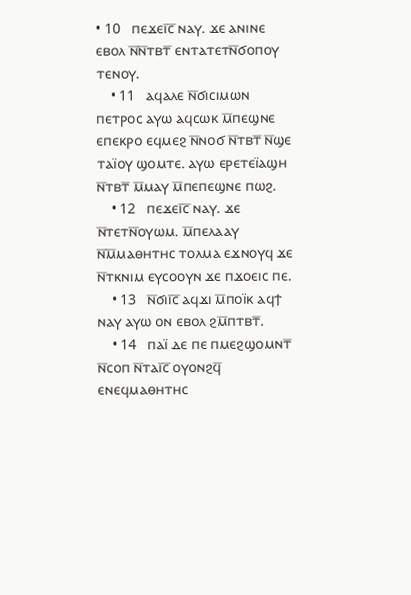• 10   ⲡⲉϫⲉⲓ̅ⲥ̅ ⲛⲁⲩ. ϫⲉ ⲁⲛⲓⲛⲉ ⲉⲃⲟⲗ ⲛ̅ⲛ̅ⲧⲃⲧ̅ ⲉⲛⲧⲁⲧⲉⲧⲛ̅ϭⲟⲡⲟⲩ ⲧⲉⲛⲟⲩ.
    • 11   ⲁϥⲁⲗⲉ ⲛ̅ϭⲓⲥⲓⲙⲱⲛ ⲡⲉⲧⲣⲟⲥ ⲁⲩⲱ ⲁϥⲥⲱⲕ ⲙ̅ⲡⲉϣⲛⲉ ⲉⲡⲉⲕⲣⲟ ⲉϥⲙⲉϩ ⲛ̅ⲛⲟϭ ⲛ̅ⲧⲃⲧ̅ ⲛ̅ϣⲉ ⲧⲁⲓ̈ⲟⲩ ϣⲟⲙⲧⲉ. ⲁⲩⲱ ⲉⲣⲉⲧⲉⲓ̈ⲁϣⲏ ⲛ̅ⲧⲃⲧ̅ ⲙ̅ⲙⲁⲩ ⲙ̅ⲡⲉⲡⲉϣⲛⲉ ⲡⲱϩ.
    • 12   ⲡⲉϫⲉⲓ̅ⲥ̅ ⲛⲁⲩ. ϫⲉ ⲛ̅ⲧⲉⲧⲛ̅ⲟⲩⲱⲙ. ⲙ̅ⲡⲉⲗⲁⲁⲩ ⲛ̅ⲙ̅ⲙⲁⲑⲏⲧⲏⲥ ⲧⲟⲗⲙⲁ ⲉϫⲛⲟⲩϥ ϫⲉ ⲛ̅ⲧⲕⲛⲓⲙ ⲉⲩⲥⲟⲟⲩⲛ ϫⲉ ⲡϫⲟⲉⲓⲥ ⲡⲉ.
    • 13   ⲛ̅ϭⲓⲓ̅ⲥ̅ ⲁϥϫⲓ ⲙ̅ⲡⲟⲓ̈ⲕ ⲁϥϯ ⲛⲁⲩ ⲁⲩⲱ ⲟⲛ ⲉⲃⲟⲗ ϩⲙ̅ⲡⲧⲃⲧ̅.
    • 14   ⲡⲁⲓ̈ ⲇⲉ ⲡⲉ ⲡⲙⲉϩϣⲟⲙⲛⲧ̅ ⲛ̅ⲥⲟⲡ ⲛ̅ⲧⲁⲓ̅ⲥ̅ ⲟⲩⲟⲛϩϥ̅ ⲉⲛⲉϥⲙⲁⲑⲏⲧⲏⲥ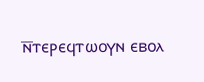ⲛ̅ⲧⲉⲣⲉϥⲧⲱⲟⲩⲛ ⲉⲃⲟⲗ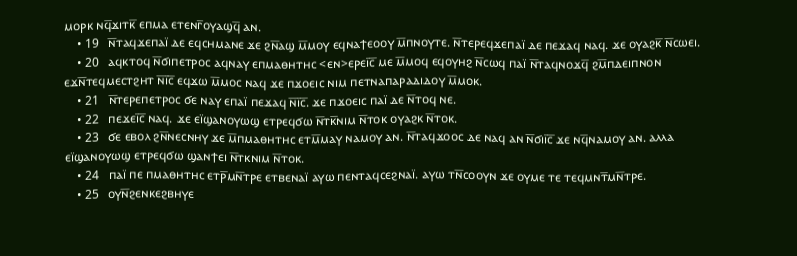ⲙⲟⲣⲕ ⲛϥ̅ϫⲓⲧⲕ̅ ⲉⲡⲙⲁ ⲉⲧⲉⲛⲅ̅ⲟⲩⲁϣϥ̅ ⲁⲛ.
    • 19   ⲛ̅ⲧⲁϥϫⲉⲡⲁⲓ̈ ⲇⲉ ⲉϥⲥⲏⲙⲁⲛⲉ ϫⲉ ϩⲛ̅ⲁϣ ⲙ̅ⲙⲟⲩ ⲉϥⲛⲁϯⲉⲟⲟⲩ ⲙ̅ⲡⲛⲟⲩⲧⲉ. ⲛ̅ⲧⲉⲣⲉϥϫⲉⲡⲁⲓ̈ ⲇⲉ ⲡⲉϫⲁϥ ⲛⲁϥ. ϫⲉ ⲟⲩⲁϩⲕ̅ ⲛ̅ⲥⲱⲉⲓ.
    • 20   ⲁϥⲕⲧⲟϥ ⲛ̅ϭⲓⲡⲉⲧⲣⲟⲥ ⲁϥⲛⲁⲩ ⲉⲡⲙⲁⲑⲏⲧⲏⲥ <ⲉⲛ>ⲉⲣⲉⲓ̅ⲥ̅ ⲙⲉ ⲙ̅ⲙⲟϥ ⲉϥⲟⲩⲏϩ ⲛ̅ⲥⲱϥ ⲡⲁⲓ̈ ⲛ̅ⲧⲁϥⲛⲟϫϥ̅ ϩⲙ̅ⲡⲇⲉⲓⲡⲛⲟⲛ ⲉϫⲛ̅ⲧⲉϥⲙⲉⲥⲧϩⲏⲧ ⲛ̅ⲓ̅ⲥ̅ ⲉϥϫⲱ ⲙ̅ⲙⲟⲥ ⲛⲁϥ ϫⲉ ⲡϫⲟⲉⲓⲥ ⲛⲓⲙ ⲡⲉⲧⲛⲁⲡⲁⲣⲁⲇⲓⲇⲟⲩ ⲙ̅ⲙⲟⲕ.
    • 21   ⲛ̅ⲧⲉⲣⲉⲡⲉⲧⲣⲟⲥ ϭⲉ ⲛⲁⲩ ⲉⲡⲁⲓ̈ ⲡⲉϫⲁϥ ⲛ̅ⲓ̅ⲥ̅. ϫⲉ ⲡϫⲟⲉⲓⲥ ⲡⲁⲓ̈ ⲇⲉ ⲛ̅ⲧⲟϥ ⲛⲉ.
    • 22   ⲡⲉϫⲉⲓ̅ⲥ̅ ⲛⲁϥ. ϫⲉ ⲉⲓ̈ϣⲁⲛⲟⲩⲱϣ ⲉⲧⲣⲉϥϭⲱ ⲛ̅ⲧⲕ̅ⲛⲓⲙ ⲛ̅ⲧⲟⲕ ⲟⲩⲁϩⲕ ⲛ̅ⲧⲟⲕ.
    • 23   ϭⲉ ⲉⲃⲟⲗ ϩⲛ̅ⲛⲉⲥⲛⲏⲩ ϫⲉ ⲙ̅ⲡⲙⲁⲑⲏⲧⲏⲥ ⲉⲧⲙ̅ⲙⲁⲩ ⲛⲁⲙⲟⲩ ⲁⲛ. ⲛ̅ⲧⲁϥϫⲟⲟⲥ ⲇⲉ ⲛⲁϥ ⲁⲛ ⲛ̅ϭⲓⲓ̅ⲥ̅ ϫⲉ ⲛϥ̅ⲛⲁⲙⲟⲩ ⲁⲛ. ⲁⲗⲗⲁ ⲉⲓ̈ϣⲁⲛⲟⲩⲱϣ ⲉⲧⲣⲉϥϭⲱ ϣⲁⲛϯⲉⲓ ⲛ̅ⲧⲕⲛⲓⲙ ⲛ̅ⲧⲟⲕ.
    • 24   ⲡⲁⲓ̈ ⲡⲉ ⲡⲙⲁⲑⲏⲧⲏⲥ ⲉⲧⲣ̅ⲙⲛ̅ⲧⲣⲉ ⲉⲧⲃⲉⲛⲁⲓ̈ ⲁⲩⲱ ⲡⲉⲛⲧⲁϥⲥⲉϩⲛⲁⲓ̈. ⲁⲩⲱ ⲧⲛ̅ⲥⲟⲟⲩⲛ ϫⲉ ⲟⲩⲙⲉ ⲧⲉ ⲧⲉϥⲙⲛⲧ̅ⲙⲛ̅ⲧⲣⲉ.
    • 25   ⲟⲩⲛ̅ϩⲉⲛⲕⲉϩⲃⲏⲩⲉ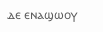ⲇⲉ ⲉⲛⲁϣⲱⲟⲩ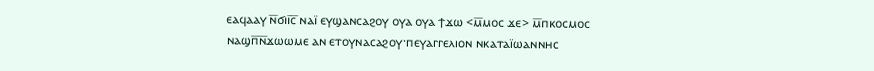ⲉⲁϥⲁⲁⲩ ⲛ̅ϭⲓⲓ̅ⲥ̅ ⲛⲁⲓ̈ ⲉⲩϣⲁⲛⲥⲁϩⲟⲩ ⲟⲩⲁ ⲟⲩⲁ ϯϫⲱ <ⲙ̅ⲙⲟⲥ ϫⲉ> ⲙ̅ⲡⲕⲟⲥⲙⲟⲥ ⲛⲁϣⲡ̅ⲛ̅ϫⲱⲱⲙⲉ ⲁⲛ ⲉⲧⲟⲩⲛⲁⲥⲁϩⲟⲩ·ⲡⲉⲩⲁⲅⲅⲉⲗⲓⲟⲛ ⲛⲕⲁⲧⲁⲓ̈ⲱⲁⲛⲛⲏⲥ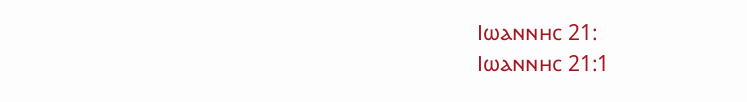Ⲓⲱⲁⲛⲛⲏⲥ 21:
Ⲓⲱⲁⲛⲛⲏⲥ 21:1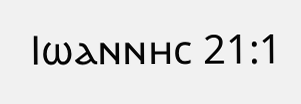Ⲓⲱⲁⲛⲛⲏⲥ 21:1